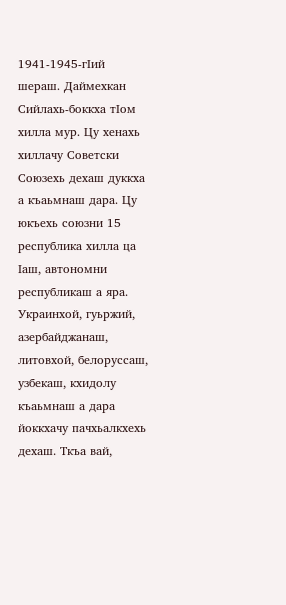1941-1945-гIий шераш. Даймехкан Сийлахь-боккха тIом хилла мур. Цу хенахь хиллачу Советски Союзехь дехаш дуккха а къаьмнаш дара. Цу юкъехь союзни 15 республика хилла ца Iаш, автономни республикаш а яра. Украинхой, гуьржий, азербайджанаш, литовхой, белоруссаш, узбекаш, кхидолу къаьмнаш а дара йоккхачу пачхьалкхехь дехаш. Ткъа вай,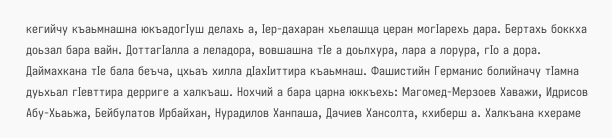кегийчу къаьмнашна юкъадогIуш делахь а, Iер-дахаран хьелашца церан могIарехь дара. Бертахь боккха доьзал бара вайн. ДоттагIалла а леладора, вовшашна тIе а доьлхура, лара а лорура, гIо а дора. Даймахкана тIе бала беъча, цхьаъ хилла дIахIиттира къаьмнаш. Фашистийн Германис болийначу тIамна дуьхьал гIевттира дерриге а халкъаш. Нохчий а бара царна юккъехь: Магомед-Мерзоев Хаважи, Идрисов Абу-Хьаьжа, Бейбулатов Ирбайхан, Нурадилов Ханпаша, Дачиев Хансолта, кхиберш а. Халкъана кхераме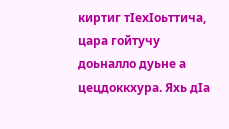киртиг тIехIоьттича, цара гойтучу доьналло дуьне а цецдоккхура. Яхь дIа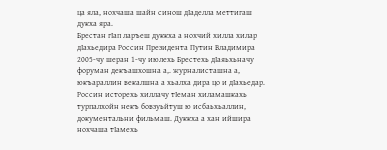ца яла, нохчаша шайн синош дIаделла меттигаш дукха яра.
Брестан гIап ларъеш дуккха а нохчий хилла хилар дIахьедира Россин Президента Путин Владимира 2005-чу шеран 1-чу июлехь Брестехь дIаяьхьначу форуман декъашхошна а,. журналисташна а, юкъараллин векалшна а хьалха дира цо и дIахьедар. Россин исторехь хиллачу тIеман хиламашкахь турпалхойн некъ бовзуьйтуш ю исбаьхьаллин, документальни фильмаш. Дуккха а хан ийшира нохчаша тIамехь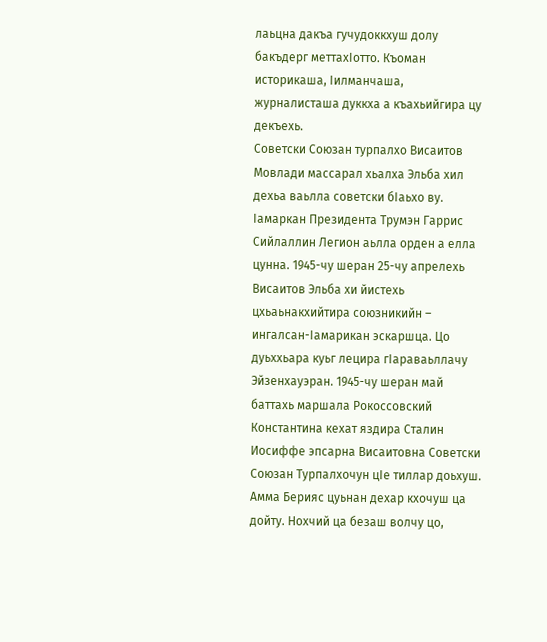лаьцна дакъа гучудоккхуш долу бакъдерг меттахIотто. Къоман историкаша, Iилманчаша, журналисташа дуккха а къахьийгира цу декъехь.
Советски Союзан турпалхо Висаитов Мовлади массарал хьалха Эльба хил дехьа ваьлла советски бIаьхо ву. Iамаркан Президента Трумэн Гаррис Сийлаллин Легион аьлла орден а елла цунна. 1945-чу шеран 25-чу апрелехь Висаитов Эльба хи йистехь цхьаьнакхийтира союзникийн – ингалсан-Iамарикан эскаршца. Цо дуьххьара куьг лецира гIараваьллачу Эйзенхауэран. 1945-чу шеран май баттахь маршала Рокоссовский Константина кехат яздира Сталин Иосиффе эпсарна Висаитовна Советски Союзан Турпалхочун цIе тиллар доьхуш. Амма Берияс цуьнан дехар кхочуш ца дойту. Нохчий ца безаш волчу цо,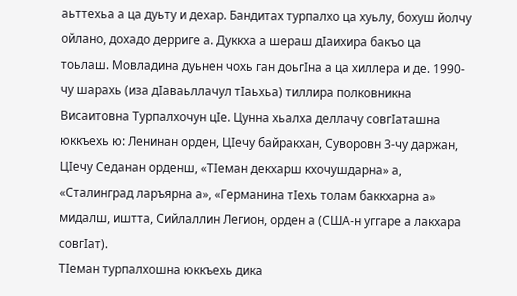аьттехьа а ца дуьту и дехар. Бандитах турпалхо ца хуьлу, бохуш йолчу ойлано, дохадо дерриге а. Дуккха а шераш дIаихира бакъо ца тоьлаш. Мовладина дуьнен чохь ган доьгIна а ца хиллера и де. 1990-чу шарахь (иза дIаваьллачул тIаьхьа) тиллира полковникна Висаитовна Турпалхочун цIе. Цунна хьалха деллачу совгIаташна юккъехь ю: Ленинан орден, ЦIечу байракхан, Суворовн 3-чу даржан, ЦIечу Седанан орденш, «ТIеман декхарш кхочушдарна» а, «Сталинград ларъярна а», «Германина тIехь толам баккхарна а» мидалш, иштта, Сийлаллин Легион, орден а (США-н уггаре а лакхара совгIат).
ТIеман турпалхошна юккъехь дика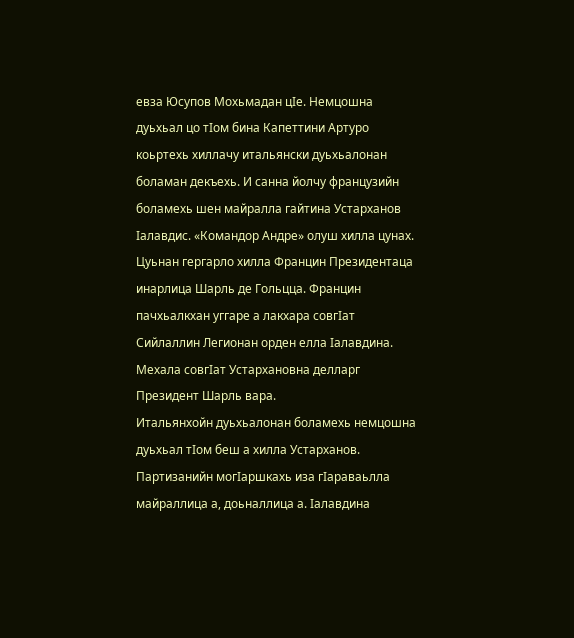евза Юсупов Мохьмадан цIе. Немцошна дуьхьал цо тIом бина Капеттини Артуро коьртехь хиллачу итальянски дуьхьалонан боламан декъехь. И санна йолчу французийн боламехь шен майралла гайтина Устарханов Iалавдис. «Командор Андре» олуш хилла цунах. Цуьнан гергарло хилла Францин Президентаца инарлица Шарль де Гольцца. Францин пачхьалкхан уггаре а лакхара совгIат Сийлаллин Легионан орден елла Iалавдина. Мехала совгIат Устархановна делларг Президент Шарль вара.
Итальянхойн дуьхьалонан боламехь немцошна дуьхьал тIом беш а хилла Устарханов. Партизанийн могIаршкахь иза гIараваьлла майраллица а, доьналлица а. Iалавдина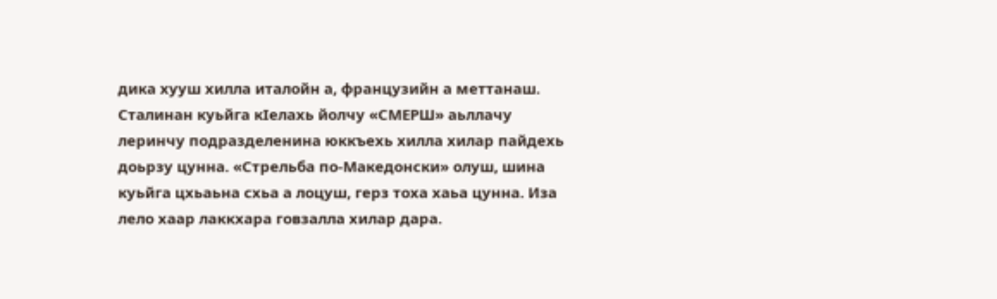дика хууш хилла италойн а, французийн а меттанаш. Сталинан куьйга кIелахь йолчу «СМЕРШ» аьллачу леринчу подразделенина юккъехь хилла хилар пайдехь доьрзу цунна. «Стрельба по-Македонски» олуш, шина куьйга цхьаьна схьа а лоцуш, герз тоха хаьа цунна. Иза лело хаар лаккхара говзалла хилар дара.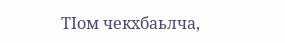ТIом чекхбаьлча,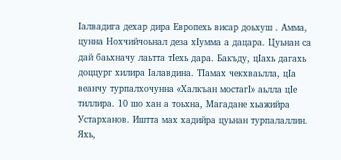Iалвадига дехар дира Европехь висар доьхуш . Амма, цунна Нохчийчоьнал деза хIумма а дацара. Цуьнан са дай баьхначу лаьтта тIехь дара. Бакъду, цIахь дагахь доццург хилира Iалавдина. ТIамах чекхваьлла, цIа веанчу турпалхочунна «Халкъан мостагI» аьлла цIе тиллира. 10 шо хан а тоьхна, Магадане хьажийра Устарханов. Иштта мах хадийра цуьнан турпалаллин. Яхь,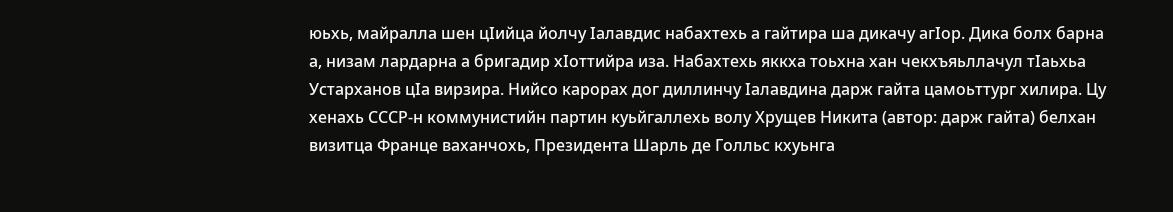юьхь, майралла шен цIийца йолчу Iалавдис набахтехь а гайтира ша дикачу агIор. Дика болх барна а, низам лардарна а бригадир хIоттийра иза. Набахтехь яккха тоьхна хан чекхъяьллачул тIаьхьа Устарханов цIа вирзира. Нийсо карорах дог диллинчу Iалавдина дарж гайта цамоьттург хилира. Цу хенахь СССР-н коммунистийн партин куьйгаллехь волу Хрущев Никита (автор: дарж гайта) белхан визитца Франце ваханчохь, Президента Шарль де Голльс кхуьнга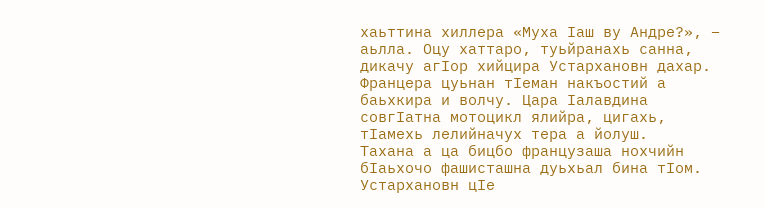хаьттина хиллера «Муха Iаш ву Андре?», – аьлла. Оцу хаттаро, туьйранахь санна, дикачу агIор хийцира Устархановн дахар.
Францера цуьнан тIеман накъостий а баьхкира и волчу. Цара Iалавдина совгIатна мотоцикл ялийра, цигахь, тIамехь лелийначух тера а йолуш.
Тахана а ца бицбо французаша нохчийн бIаьхочо фашисташна дуьхьал бина тIом. Устархановн цIе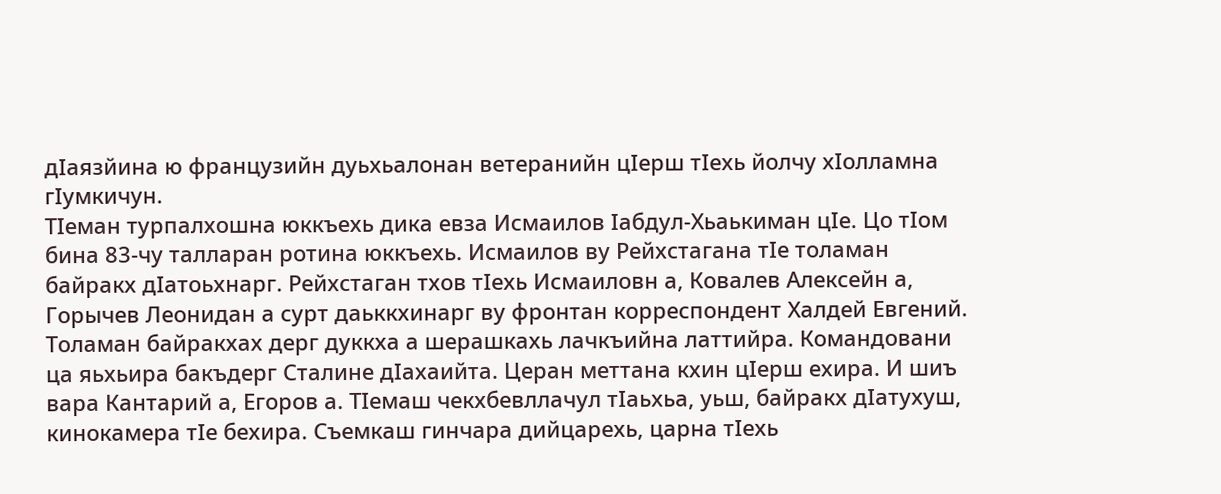дIаязйина ю французийн дуьхьалонан ветеранийн цIерш тIехь йолчу хIолламна гIумкичун.
ТIеман турпалхошна юккъехь дика евза Исмаилов Iабдул-Хьаькиман цIе. Цо тIом бина 83-чу талларан ротина юккъехь. Исмаилов ву Рейхстагана тIе толаман байракх дIатоьхнарг. Рейхстаган тхов тIехь Исмаиловн а, Ковалев Алексейн а, Горычев Леонидан а сурт даьккхинарг ву фронтан корреспондент Халдей Евгений. Толаман байракхах дерг дуккха а шерашкахь лачкъийна латтийра. Командовани ца яьхьира бакъдерг Сталине дIахаийта. Церан меттана кхин цIерш ехира. И шиъ вара Кантарий а, Егоров а. ТIемаш чекхбевллачул тIаьхьа, уьш, байракх дIатухуш, кинокамера тIе бехира. Съемкаш гинчара дийцарехь, царна тIехь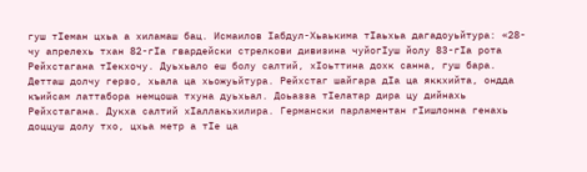гуш тIеман цхьа а хиламаш бац. Исмаилов Iабдул-Хьаькима тIаьхьа дагадоуьйтура: «28-чу апрелехь тхан 82-гIа гвардейски стрелкови дивизина чуйогIуш йолу 83-гIа рота Рейхстагана тIекхочу. Дуьхьало еш болу салтий, хIоьттина дохк санна, гуш бара. Детташ долчу герзо, хьала ца хьожуьйтура. Рейхстаг шайгара дIа ца яккхийта, ондда къийсам латтабора немцоша тхуна дуьхьал. Доьазза тIелатар дира цу дийнахь Рейхстагана. Дукха салтий хIаллакьхилира. Германски парламентан гIишлонна генахь доццуш долу тхо, цхьа метр а тIе ца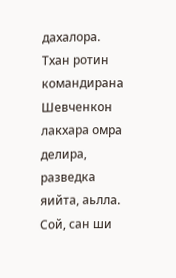дахалора. Тхан ротин командирана Шевченкон лакхара омра делира, разведка яийта, аьлла. Сой, сан ши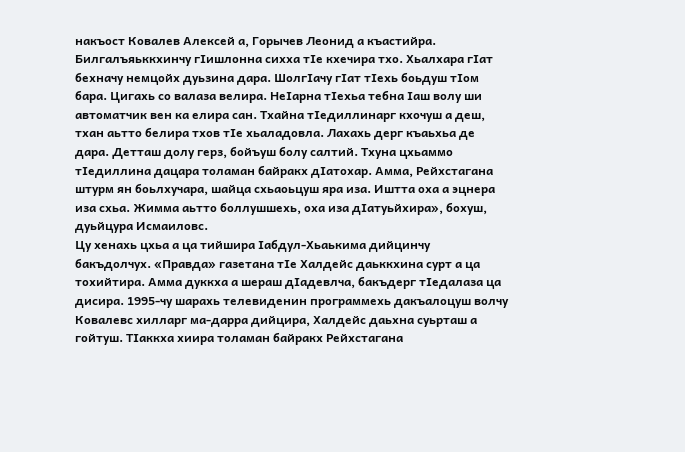накъост Ковалев Алексей а, Горычев Леонид а къастийра. Билгалъяьккхинчу гIишлонна сихха тIе кхечира тхо. Хьалхара гIат бехначу немцойх дуьзина дара. ШолгIачу гIат тIехь боьдуш тIом бара. Цигахь со валаза велира. НеIарна тIехьа тебна Iаш волу ши автоматчик вен ка елира сан. Тхайна тIедиллинарг кхочуш а деш, тхан аьтто белира тхов тIе хьаладовла. Лахахь дерг къаьхьа де дара. Детташ долу герз, бойъуш болу салтий. Тхуна цхьаммо тIедиллина дацара толаман байракх дIатохар. Амма, Рейхстагана штурм ян боьлхучара, шайца схьаоьцуш яра иза. Иштта оха а эцнера иза схьа. Жимма аьтто боллушшехь, оха иза дIатуьйхира», бохуш, дуьйцура Исмаиловс.
Цу хенахь цхьа а ца тийшира Iабдул-Хьаькима дийцинчу бакъдолчух. «Правда» газетана тIе Халдейс даьккхина сурт а ца тохийтира. Амма дуккха а шераш дIадевлча, бакъдерг тIедалаза ца дисира. 1995-чу шарахь телевиденин программехь дакъалоцуш волчу Ковалевс хилларг ма-дарра дийцира, Халдейс даьхна суьрташ а гойтуш. ТIаккха хиира толаман байракх Рейхстагана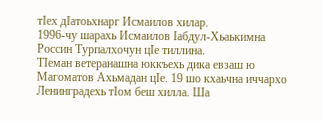тIех дIатоьхнарг Исмаилов хилар.
1996-чу шарахь Исмаилов Iабдул-Хьаькимна Россин Турпалхочун цIе тиллина.
ТIеман ветеранашна юккъехь дика евзаш ю Магоматов Ахьмадан цIе. 19 шо кхаьчна иччархо Ленинградехь тIом беш хилла. Ша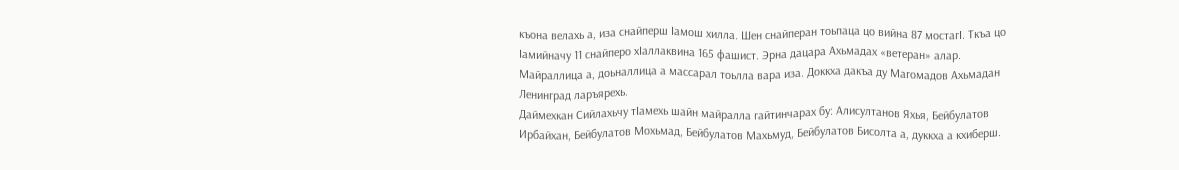къона велахь а, иза снайперш Iамош хилла. Шен снайперан тоьпаца цо вийна 87 мостагI. Ткъа цо Iамийначу 11 снайперо хIаллаквина 165 фашист. Эрна дацара Ахьмадах «ветеран» алар. Майраллица а, доьналлица а массарал тоьлла вара иза. Доккха дакъа ду Магомадов Ахьмадан Ленинград ларъярехь.
Даймехкан Сийлахьчу тIамехь шайн майралла гайтинчарах бу: Алисултанов Яхья, Бейбулатов Ирбайхан, Бейбулатов Мохьмад, Бейбулатов Махьмуд, Бейбулатов Бисолта а, дуккха а кхиберш.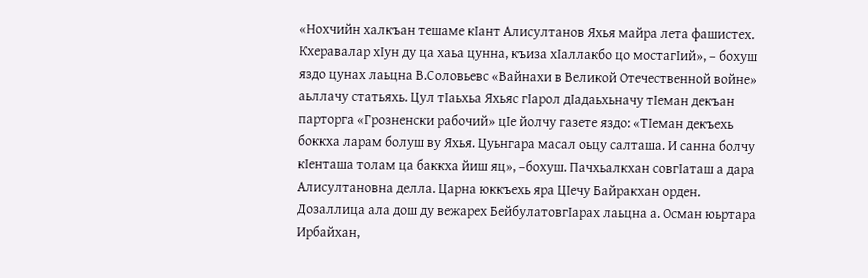«Нохчийн халкъан тешаме кIант Алисултанов Яхья майра лета фашистех. Кхеравалар хIун ду ца хаьа цунна, къиза хIаллакбо цо мостагIий», – бохуш яздо цунах лаьцна В.Соловьевс «Вайнахи в Великой Отечественной войне» аьллачу статьяхь. Цул тIаьхьа Яхьяс гIарол дIадаьхьначу тIеман декъан парторга «Грозненски рабочий» цIе йолчу газете яздо: «ТIеман декъехь боккха ларам болуш ву Яхья. Цуьнгара масал оьцу салташа. И санна болчу кIенташа толам ца баккха йиш яц», –бохуш. Пачхьалкхан совгIаташ а дара Алисултановна делла. Царна юккъехь яра ЦIечу Байракхан орден.
Дозаллица ала дош ду вежарех БейбулатовгIарах лаьцна а. Осман юьртара Ирбайхан,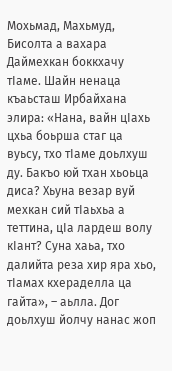Мохьмад, Махьмуд, Бисолта а вахара Даймехкан боккхачу тIаме. Шайн ненаца къаьсташ Ирбайхана элира: «Нана, вайн цIахь цхьа боьрша стаг ца вуьсу, тхо тIаме доьлхуш ду. Бакъо юй тхан хьоьца диса? Хьуна везар вуй мехкан сий тIаьхьа а теттина, цIа лардеш волу кIант? Суна хаьа, тхо далийта реза хир яра хьо, тIамах кхераделла ца гайта», – аьлла. Дог доьлхуш йолчу нанас жоп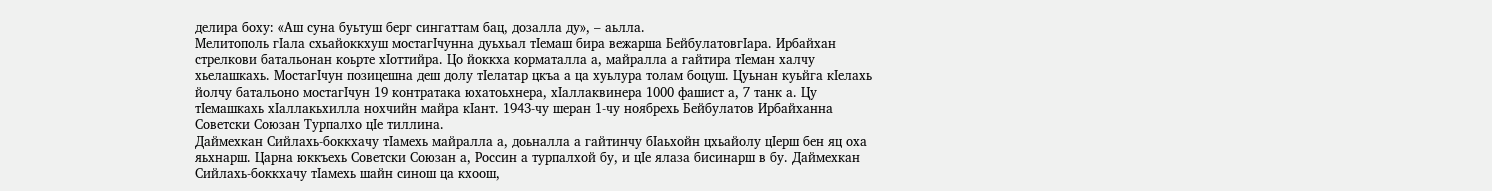делира боху: «Аш суна буьтуш берг сингаттам бац, дозалла ду», – аьлла.
Мелитополь гIала схьайоккхуш мостагIчунна дуьхьал тIемаш бира вежарша БейбулатовгIара. Ирбайхан стрелкови батальонан коьрте хIоттийра. Цо йоккха корматалла а, майралла а гайтира тIеман халчу хьелашкахь. МостагIчун позицешна деш долу тIелатар цкъа а ца хуьлура толам боцуш. Цуьнан куьйга кIелахь йолчу батальоно мостагIчун 19 контратака юхатоьхнера, хIаллаквинера 1000 фашист а, 7 танк а. Цу тIемашкахь хIаллакьхилла нохчийн майра кIант. 1943-чу шеран 1-чу ноябрехь Бейбулатов Ирбайханна Советски Союзан Турпалхо цIе тиллина.
Даймехкан Сийлахь-боккхачу тIамехь майралла а, доьналла а гайтинчу бIаьхойн цхьайолу цIерш бен яц оха яьхнарш. Царна юккъехь Советски Союзан а, Россин а турпалхой бу, и цIе ялаза бисинарш в бу. Даймехкан Сийлахь-боккхачу тIамехь шайн синош ца кхоош,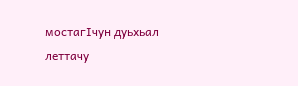мостагIчун дуьхьал леттачу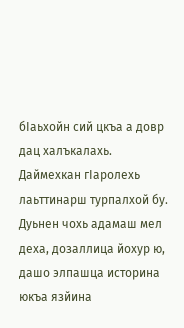бIаьхойн сий цкъа а довр дац халъкалахь. Даймехкан гIаролехь лаьттинарш турпалхой бу. Дуьнен чохь адамаш мел деха, дозаллица йохур ю, дашо элпашца историна юкъа язйина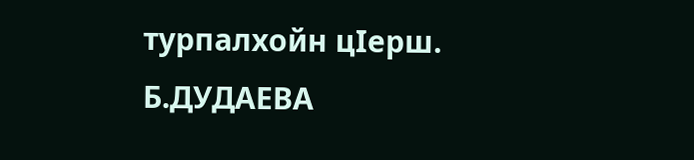турпалхойн цIерш.
Б.ДУДАЕВА